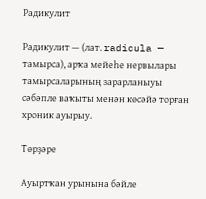Радикулит

Радикулит — (лат. radicula — тамырса), арҡа мейеһе нервылары тамырсаларының зарарланыуы сәбәпле ваҡыты менән көсәйә торған хроник ауырыу.

Төрҙәре

Ауыртҡан урынына бәйле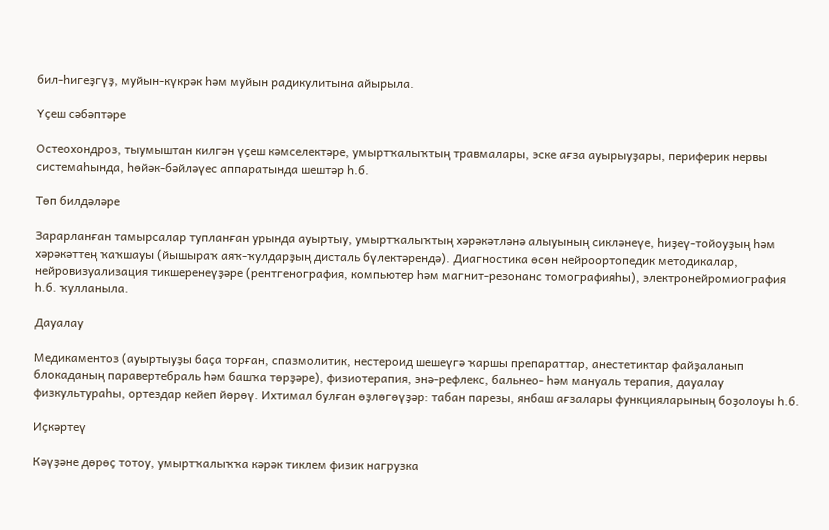бил‑һигеҙгүҙ, муйын‑күкрәк һәм муйын радикулитына айырыла.

Үҫеш сәбәптәре

Остеохондроз, тыумыштан килгән үҫеш кәмселектәре, умыртҡалыҡтың травмалары, эске ағза ауырыуҙары, периферик нервы системаһында, һөйәк‑бәйләүес аппаратында шештәр һ.б.

Төп билдәләре

Зарарланған тамырсалар тупланған урында ауыртыу, умыртҡалыҡтың хәрәкәтләнә алыуының сикләнеүе, һиҙеү‑тойоуҙың һәм хәрәкәттең ҡаҡшауы (йышыраҡ аяҡ‑ҡулдарҙың дисталь бүлектәрендә). Диагностика өсөн нейроортопедик методикалар, нейровизуализация тикшеренеүҙәре (рентгенография, компьютер һәм магнит‑резонанс томографияһы), электронейромиография һ.б. ҡулланыла.

Дауалау

Медикаментоз (ауыртыуҙы баҫа торған, спазмолитик, нестероид шешеүгә ҡаршы препараттар, анестетиктар файҙаланып блокаданың паравертебраль һәм башҡа төрҙәре), физиотерапия, энә‑рефлекс, бальнео- һәм мануаль терапия, дауалау физкультураһы, ортездар кейеп йөрөү. Ихтимал булған өҙлөгөүҙәр: табан парезы, янбаш ағзалары функцияларының боҙолоуы һ.б.

Иҫкәртеү

Кәүҙәне дөрөҫ тотоу, умыртҡалыҡҡа кәрәк тиклем физик нагрузка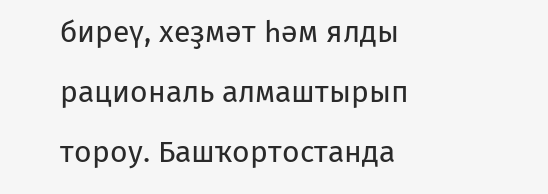биреү, хеҙмәт һәм ялды рациональ алмаштырып тороу. Башҡортостанда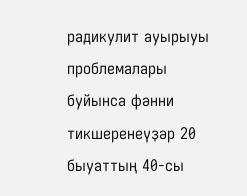радикулит ауырыуы проблемалары буйынса фәнни тикшеренеүҙәр 20 быуаттың 40‑сы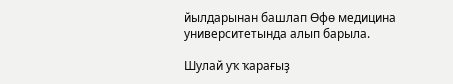йылдарынан башлап Өфө медицина университетында алып барыла.

Шулай уҡ ҡарағыҙ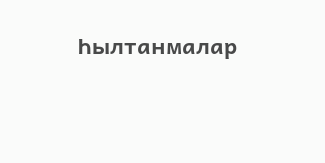Һылтанмалар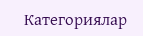Категориялар